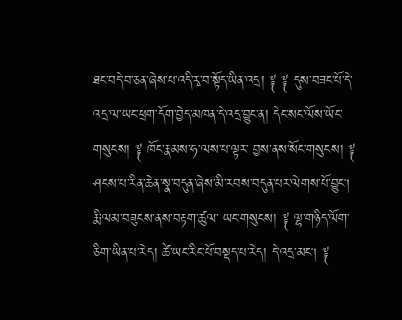ཐང་བདེ་བ་ཅན་ཞེས་པ་འདི་རྭ་བ་སྟོད་ཡིན་འདྲ། ༈ ༈ དུས་བཟང་པོ་དེ་ འདྲ་ལ་ཡང་ཕྲག་དོག་བྱེད་མཁན་དེ་འདྲ་བྱུང་ན། དེང་སང་ལོས་ཡོང་གསུངས། ༈ ཁོང་རྣམས་ཧ་ལས་པ་ལྟར་ བྱས་ནས་སོང་གསུངས། ༈ ཤངས་པ་རིན་ཆེན་སྣ་བདུན་ཞེས་མི་རབས་བདུན་པར་ལེགས་པོ་བྱུང། རྨི་ལམ་བཟུངས་ནས་བརྟག་ཚུལ་ ཡང་གསུངས། ༈ ལྷ་གཉིད་ལོག་ཅིག་ཡིན་པ་རེད། ཚེ་ཡང་རིང་པོ་བསྡད་པ་རེད། དེ་འདྲ་མང། ༈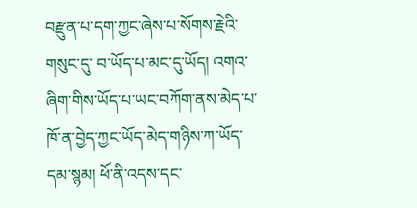བརྫུན་པ་དག་ཀྱང་ཞེས་པ་སོགས་རྗེའི་གསུང་དུ་ བ་ཡོད་པ་མང་དུ་ཡོད། འགའ་ཞིག་གིས་ཡོད་པ་ཡང་བཀོག་ནས་མེད་པ་ཁོ་ན་བྱེད་ཀྱང་ཡོད་མེད་གཉིས་ཀ་ཡོད་དམ་སྙམ། ཕོ་ནི་འདས་དང་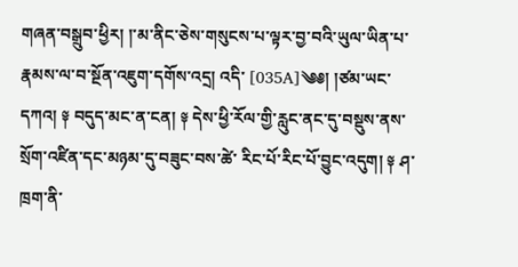གཞན་བསྒྲུབ་ཕྱིར། །་མ་ནིང་ཅེས་གསུངས་པ་ལྟར་བྱ་བའི་ཡུལ་ཡིན་པ་རྣམས་ལ་བ་སྔོན་འཇུག་དགོས་འདྲ། འདི་ [035A]༄༅། །ཙམ་ཡང་དཀའ། ༈ བདུད་མང་ན་ངན། ༈ དེས་ཕྱི་རོལ་གྱི་རླུང་ནང་དུ་བསྡུས་ནས་སྲོག་འཛིན་དང་མཉམ་དུ་བཟུང་བས་ཚེ་ རིང་པོ་རིང་པོ་བྱུང་འདུག། ༈ ཤ་ཁྲག་ནི་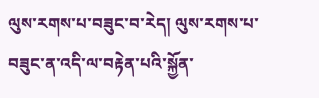ལུས་རགས་པ་བཟུང་བ་རེད། ལུས་རགས་པ་བཟུང་ན་འདི་ལ་བརྟེན་པའི་སྐྱོན་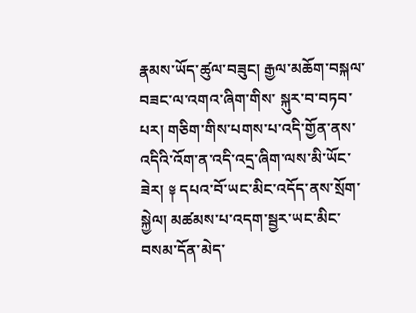རྣམས་ཡོད་ཚུལ་བཟུང། རྒྱལ་མཆོག་བསྐལ་བཟང་ལ་འགའ་ཞིག་གིས་ སྐུར་བ་བཏབ་པར། གཅིག་གིས་པགས་པ་འདི་གྱོན་ནས་འདིའི་འོག་ན་འདི་འདྲ་ཞིག་ལས་མི་ཡོང་ཟེར། ༈ དཔའ་བོ་ཡང་མིང་འདོད་ནས་སྲོག་སྐྱེལ། མཚམས་པ་འདག་སྦྱར་ཡང་མིང་བསམ་དོན་མེད་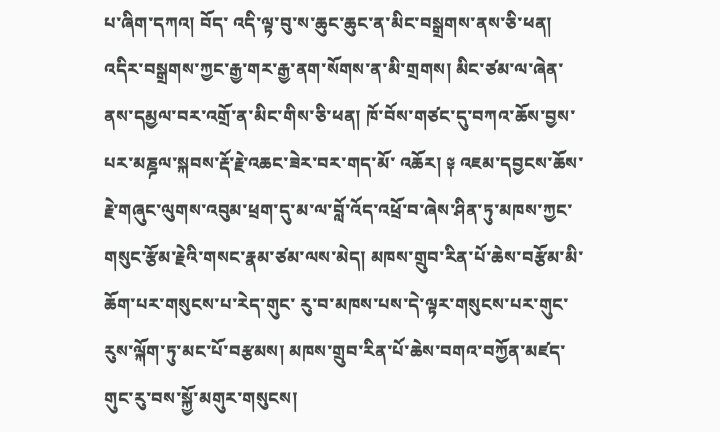པ་ཞིག་དཀའ། བོད་ འདི་ལྟ་བུ་ས་ཆུང་ཆུང་ན་མིང་བསྒྲགས་ནས་ཅི་ཕན། འདིར་བསྒྲགས་ཀྱང་རྒྱ་གར་རྒྱ་ནག་སོགས་ན་མི་གྲགས། མིང་ཙམ་ལ་ཞེན་ནས་དམྱལ་བར་འགྲོ་ན་མིང་གིས་ཅི་ཕན། ཁོ་བོས་གཙང་དུ་བཀའ་ཆོས་བྱས་པར་མཎྜལ་སྐབས་རྡོ་རྗེ་འཆང་ཟེར་བར་གད་མོ་ འཆོར། ༈ འཇམ་དབྱངས་ཆོས་རྗེ་གཞུང་ལུགས་འབུམ་ཕྲག་དུ་མ་ལ་བློ་འོད་འཕྲོ་བ་ཞེས་ཤིན་ཏུ་མཁས་ཀྱང་གསུང་རྩོམ་རྗེའི་གསང་རྣམ་ཙམ་ལས་མེད། མཁས་གྲུབ་རིན་པོ་ཆེས་བརྩོམ་མི་ཆོག་པར་གསུངས་པ་རེད་གུང་ རུ་བ་མཁས་པས་དེ་ལྟར་གསུངས་པར་གུང་རུས་ལྐོག་ཏུ་མང་པོ་བརྩམས། མཁས་གྲུབ་རིན་པོ་ཆེས་བགའ་བཀྱོན་མཛད་གུང་རུ་བས་སྐྱོ་མགུར་གསུངས།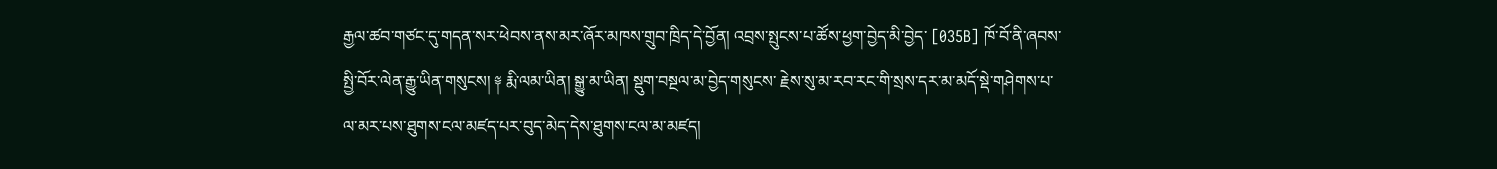རྒྱལ་ཚབ་གཙང་དུ་གདན་སར་ཕེབས་ནས་མར་ཞོར་མཁས་གྲུབ་ཁྲིད་དེ་བྱོན། འབྲས་སྤུངས་པ་ཚོས་ཕྱག་བྱེད་མི་བྱེད་ [035B] ཁོ་བོ་ནི་ཞབས་སྤྱི་བོར་ལེན་རྒྱུ་ཡིན་གསུངས། ༈ རྨི་ལམ་ཡིན། སྒྱུ་མ་ཡིན། སྡུག་བསྔལ་མ་བྱེད་གསུངས་ རྗེས་སུ་མ་རབ་རང་གི་སྲས་དར་མ་མདོ་སྡེ་གཤེགས་པ་ལ་མར་པས་ཐུགས་ངལ་མཛད་པར་བུད་མེད་དེས་ཐུགས་ངལ་མ་མཛད།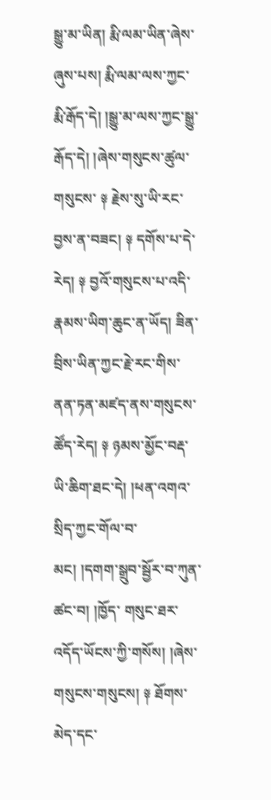སྒྱུ་མ་ཡིན། རྨི་ལམ་ཡིན་ཞེས་ཞུས་པས། རྨི་ལམ་ལས་ཀྱང་རྨི་རྒོད་དེ། །སྒྱུ་མ་ལས་ཀྱང་སྒྱུ་རྒོད་དེ། །ཞེས་གསུངས་ཚུལ་གསུངས་ ༈ རྗེས་སུ་ཡི་རང་བྱས་ན་བཟང། ༈ དགོས་པ་དེ་རེད། ༈ བྱའོ་གསུངས་པ་འདི་རྣམས་ཡིག་ཆུང་ན་ཡོད། ཟིན་བྲིས་ཡིན་ཀྱང་རྗེ་རང་གིས་ནན་ཏན་མཛད་ནས་གསུངས་ཚོད་རེད། ༈ ཉམས་མྱོང་བརྡ་ཡི་ཆིག་ཐང་དེ། །ཕན་འགའ་སྲིད་ཀྱང་གོལ་བ་མང། །དགག་སྒྲུབ་སྦྱོར་བ་ཀུན་ཚང་བ། །ཁྱོད་ གསུང་ཐར་འདོད་ཡོངས་ཀྱི་གསོས། །ཞེས་གསུངས་གསུངས། ༈ ཐོགས་མེད་དང་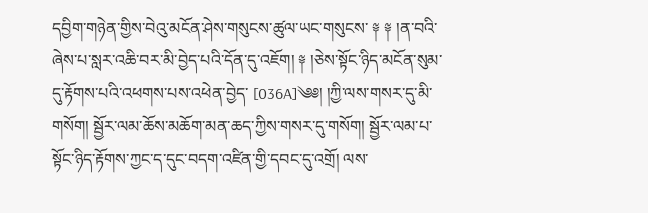དབྱིག་གཉེན་གྱིས་བེའུ་མངོན་ཤེས་གསུངས་ཚུལ་ཡང་གསུངས་ ༈ ༈ །ན་བའི་ཞེས་པ་སླར་འཆི་བར་མི་བྱེད་པའི་དོན་དུ་འཇོག། ༈ །ཅེས་སྟོང་ཉིད་མངོན་སུམ་དུ་རྟོགས་པའི་འཕགས་པས་འཕེན་བྱེད་ [036A]༄༅། །ཀྱི་ལས་གསར་དུ་མི་གསོག། སྦྱོར་ལམ་ཆོས་མཆོག་མན་ཆད་ཀྱིས་གསར་དུ་གསོག། སྦྱོར་ལམ་པ་སྟོང་ཉིད་རྟོགས་ཀྱང་ད་དུང་བདག་འཛིན་གྱི་དབང་དུ་འགྲོ། ལས་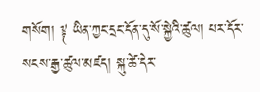གསོག། ༈ ཡིན་ཀྱང་དྲང་དོན་དུ་སོ་སྐྱེའི་ཚུལ། པར་དོར་སངས་རྒྱ་ཚུལ་མཛད། སྐུ་ཚེ་དེར་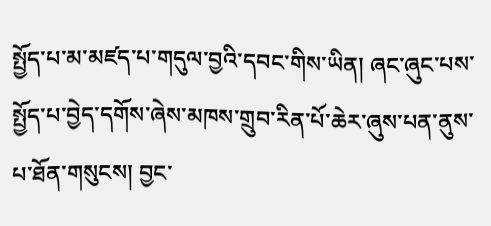སྤྱོད་པ་མ་མཛད་པ་གདུལ་བྱའི་དབང་གིས་ཡིན། ཞང་ཞུང་པས་སྤྱོད་པ་བྱེད་དགོས་ཞེས་མཁས་གྲུབ་རིན་པོ་ཆེར་ཞུས་པན་ནུས་པ་ཐོན་གསུངས། བྱང་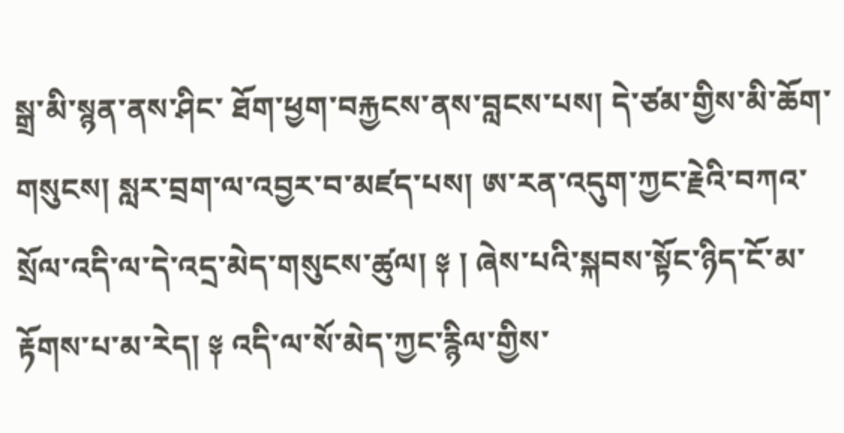སྒྲ་མི་སྙན་ནས་ཤིང་ ཐོག་ཕྱག་བརྐྱངས་ནས་བླངས་པས། དེ་ཙམ་གྱིས་མི་ཆོག་གསུངས། སླར་བྲག་ལ་འབྱར་བ་མཛད་པས། ཨ་རན་འདུག་ཀྱང་རྗེའི་བཀའ་སྲོལ་འདི་ལ་དེ་འདྲ་མེད་གསུངས་ཚུལ། ༈ ། ཞེས་པའི་སྐབས་སྟོང་ཉིད་ངོ་མ་རྟོགས་པ་མ་རེད། ༈ འདི་ལ་སོ་མེད་ཀྱང་རྙིལ་གྱིས་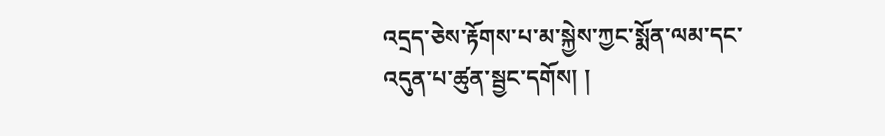འདྲད་ཅེས་རྟོགས་པ་མ་སྐྱེས་ཀྱང་སྨོན་ལམ་དང་འདུན་པ་ཚུན་སྦྱང་དགོས། །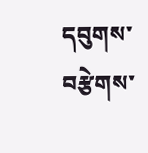དབུགས་བརྩེགས་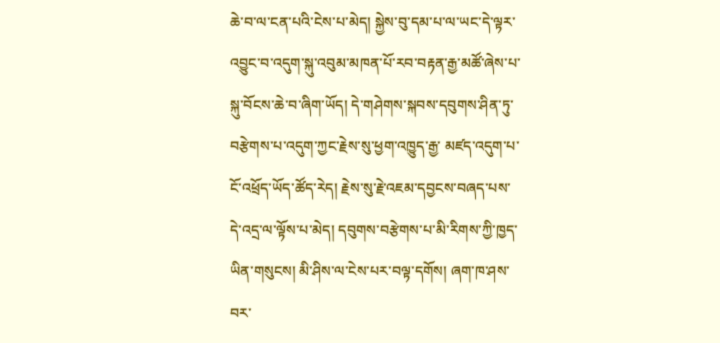ཆེ་བ་ལ་ངན་པའི་ངེས་པ་མེད། སྐྱེས་བུ་དམ་པ་ལ་ཡང་དེ་ལྟར་འབྱུང་བ་འདུག་སྐུ་འབུམ་མཁན་པོ་རབ་བརྟན་རྒྱ་མཚོ་ཞེས་པ་སྐུ་བོངས་ཆེ་བ་ཞིག་ཡོད། དེ་གཤེགས་སྐབས་དབུགས་ཤིན་ཏུ་བརྩེགས་པ་འདུག་ཀྱང་རྗེས་སུ་ཕྱག་འཁྱུད་རྒྱ་ མཛད་འདུག་པ་ངོ་འཕྲོད་ཡོད་ཚོད་རེད། རྗེས་སུ་རྗེ་འཇམ་དབྱངས་བཞད་པས་དེ་འདྲ་ལ་ལྟོས་པ་མེད། དབུགས་བརྩེགས་པ་མི་རིགས་ཀྱི་ཁྱད་ཡིན་གསུངས། མི་ཤིས་ལ་ངེས་པར་བལྟ་དགོས། ཞག་ཁ་ཤས་བར་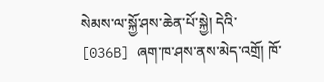སེམས་ལ་སྐྱོ་ཤས་ཆེན་པོ་སྐྱེ། དེའི་ [036B] ཞག་ཁ་ཤས་ནས་མེད་འགྲོ། ཁོ་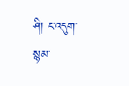ཤི། ང་འདུག་སྙམ་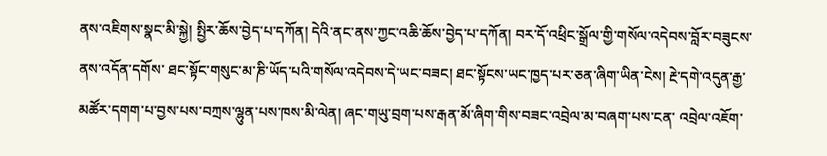ནས་འཇིགས་སྣང་མི་སྐྱེ། སྤྱིར་ཆོས་བྱེད་པ་དཀོན། དེའི་ནང་ནས་ཀྱང་འཆི་ཆོས་བྱེད་པ་དཀོན། བར་དོ་འཕྲིང་སྒྲོལ་གྱི་གསོལ་འདེབས་བློར་བཟུངས་ནས་འདོན་དགོས་ ཐང་སྟོང་གསུང་མ་ཎི་ཡོད་པའི་གསོལ་འདེབས་དེ་ཡང་བཟང། ཐང་སྟོངས་ཡང་ཁྱད་པར་ཅན་ཞིག་ཡིན་ངེས། རྔེ་དགེ་འདུན་རྒྱ་མཚོར་དགག་པ་བྱས་པས་བཀྲས་ལྷུན་པས་ཁས་མི་ལེན། ཞང་གཡུ་བྲག་པས་རྒན་མོ་ཞིག་གིས་བཟང་འབྲེལ་མ་བཞག་པས་ངན་ འབྲེལ་འཇོག་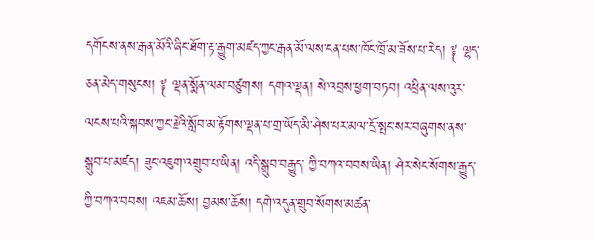དགོངས་ནས་རྒན་མོའི་ཞིང་ཐོག་རྟ་རྒྱུག་མཛད་ཀྱང་རྒན་མོ་ལས་ངན་པས་ཁོང་ཁྲོ་མ་ཟོས་པ་རེད། ༈ ལྷད་ཅན་མེད་གསུངས། ༈ ལྡན་སྨོན་ལམ་བཙུགས། དགའ་ལྡན། སེ་འབྲས་ཕྱག་བཏབ། འཕྲིན་ལས་འུར་ལངས་པའི་སྐབས་ཀྱང་རྗེའི་སློབ་མ་རྟོགས་ལྡན་པ་གྲ་ཡོད་མི་ཤེས་པར་མལ་དྲོ་སྤང་སར་བཞུགས་ནས་སྒྲུབ་པ་མཛད། ཟུང་འཇུག་འགྲུབ་པ་ཡིན། འདི་སྒྲུབ་བརྒྱུད་ ཀྱི་བཀའ་བབས་ཡིན། ཤེར་སེང་སོགས་རྒྱུད་ཀྱི་བཀའ་བབས། འཇམ་ཆོས། བྱམས་ཆོས། དགེ་འདུན་གྲུབ་སོགས་མཚན་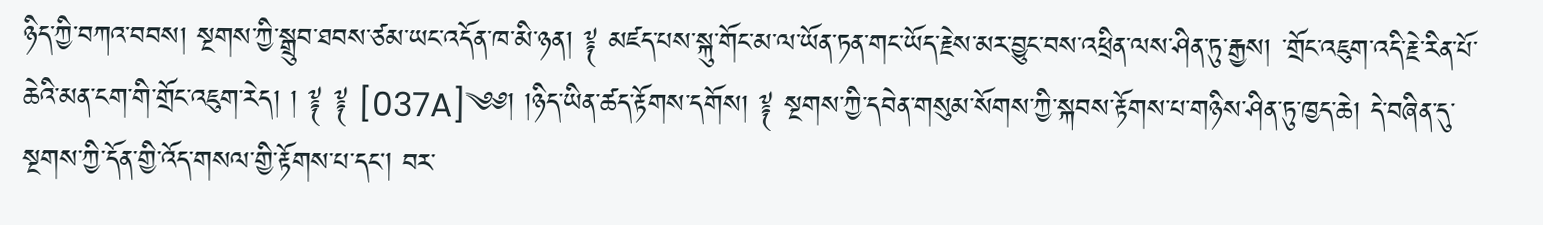ཉིད་ཀྱི་བཀའ་བབས། སྔགས་ཀྱི་སྒྲུབ་ཐབས་ཙམ་ཡང་འདོན་ཁ་མི་ཉན། ༈ མཛད་པས་སྐུ་གོང་མ་ལ་ཡོན་ཏན་གང་ཡོད་རྗེས་མར་བྱུང་བས་འཕྲིན་ལས་ཤིན་ཏུ་རྒྱས། ་གྲོང་འཇུག་འདི་རྗེ་རིན་པོ་ཆེའི་མན་ངག་གི་གྲོང་འཇུག་རེད། ། ༈ ༈ [037A]༄༅། །ཉིད་ཡིན་ཚད་རྟོགས་དགོས། ༈ སྔགས་ཀྱི་དབེན་གསུམ་སོགས་ཀྱི་སྐབས་རྟོགས་པ་གཉིས་ཤིན་ཏུ་ཁྱད་ཆེ། དེ་བཞིན་དུ་སྔགས་ཀྱི་དོན་གྱི་འོད་གསལ་གྱི་རྟོགས་པ་དང། བར་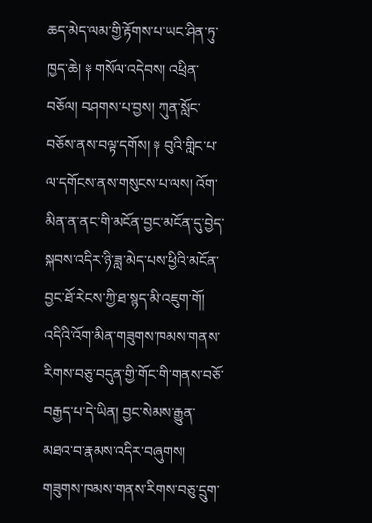ཆད་མེད་ལམ་གྱི་རྟོགས་པ་ཡང་ཤིན་ཏུ་ཁྱད་ཆེ། ༈ གསོལ་འདེབས། འཕྲིན་བཅོལ། བཤགས་པ་བྱས། ཀུན་སློང་བཅོས་ནས་བལྟ་དགོས། ༈ བུའི་གླིང་པ་ལ་དགོངས་ནས་གསུངས་པ་ལས། འོག་མིན་ན་ནང་གི་མངོན་བྱང་མངོན་དུ་བྱེད་སྐབས་འདིར་ཉི་ཟླ་མེད་པས་ཕྱིའི་མངོན་བྱང་ཐོ་རེངས་ཀྱི་ཐ་སྙད་མི་འཇུག་གོ། འདིའི་འོག་མིན་གཟུགས་ཁམས་གནས་རིགས་བཅུ་བདུན་གྱི་གོང་གི་གནས་བཅོ་ བརྒྱད་པ་དེ་ཡིན། བྱང་སེམས་རྒྱུན་མཐའ་བ་རྣམས་འདིར་བཞུགས། གཟུགས་ཁམས་གནས་རིགས་བཅུ་དྲུག་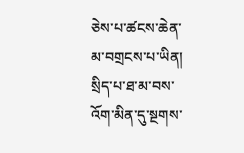ཅེས་པ་ཚངས་ཆེན་མ་བགྲངས་པ་ཡིན། སྲིད་པ་ཐ་མ་བས་འོག་མིན་དུ་སྔགས་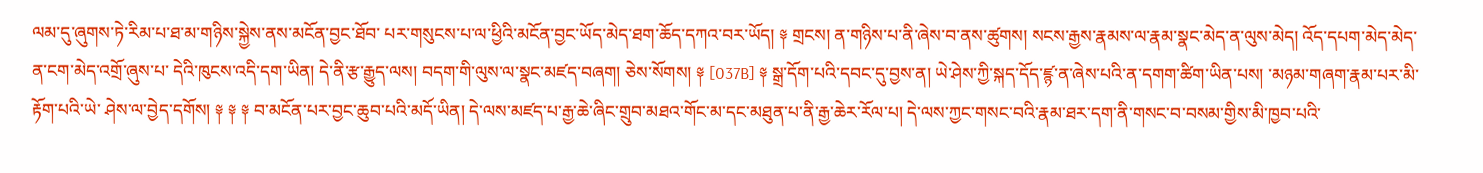ལམ་དུ་ཞུགས་ཏེ་རིམ་པ་ཐ་མ་གཉིས་སྐྱེས་ནས་མངོན་བྱང་ཐོབ་ པར་གསུངས་པ་ལ་ཕྱིའི་མངོན་བྱང་ཡོད་མེད་ཐག་ཆོད་དཀའ་བར་ཡོད། ༈ གྲངས། ན་གཉིས་པ་ནི་ཞེས་བ་ནས་ཚུགས། སངས་རྒྱས་རྣམས་ལ་རྣམ་སྣང་མེད་ན་ལུས་མེད། འོད་དཔག་མེད་མེད་ན་ངག་མེད་འགྲོ་ཞུས་པ་ དེའི་ཁུངས་འདི་དག་ཡིན། དེ་ནི་རྩ་རྒྱུད་ལས། བདག་གི་ལུས་ལ་སྣང་མཛད་བཞག། ཅེས་སོགས། ༈ [037B] ༈ སྒྲ་དོག་པའི་དབང་དུ་བྱས་ན། ཡེ་ཤེས་ཀྱི་སྐད་དོད་ཛྙ་ན་ཞེས་པའི་ན་དགག་ཚིག་ཡིན་པས། ་མཉམ་གཞག་རྣམ་པར་མི་རྟོག་པའི་ཡེ་ ཤེས་ལ་བྱེད་དགོས། ༈ ༈ ༈ བ་མངོན་པར་བྱང་ཆུབ་པའི་མདོ་ཡིན། དེ་ལས་མཛད་པ་རྒྱ་ཆེ་ཞིང་གྲུབ་མཐའ་གོང་མ་དང་མཐུན་པ་ནི་རྒྱ་ཆེར་རོལ་པ། དེ་ལས་ཀྱང་གསང་བའི་རྣམ་ཐར་དག་ནི་གསང་བ་བསམ་གྱིས་མི་ཁྱབ་པའི་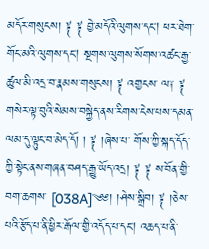མདོར་གསུངས། ༈ ༈ བྱེ་མདོའི་ལུགས་དང། ཕར་ཐེག་གོང་མའི་ལུགས་དང། སྔགས་ལུགས་སོགས་འཚང་རྒྱ་ཚུལ་མི་འདྲ་བ་རྣམས་གསུངས། ༈ འགྱངས་ ལ༑ ༈ གསེར་ལྟ་བུའི་སེམས་བསྐྱེད་ནས་རིགས་ངེས་པས་དམན་ལམ་དུ་ལྟུང་བ་མེད་དོ། ། ༈ །ཞེས་པ་ གོས་ཀྱི་སྐད་དོད་ཀྱི་སྟེང་ནས་གཞན་བཤད་རྒྱུ་ཡོད་འདྲ། ༈ ༈ ས་བོན་གྱི་བག་ཆགས་ [038A]༄༅། །ཤེས་སྒྲིབ། ༈ །ཅེས་པའི་རྩོད་པ་ནི་ཕྱིར་རྒོལ་གྱི་འདོད་པ་དང། འཆད་པ་ནི་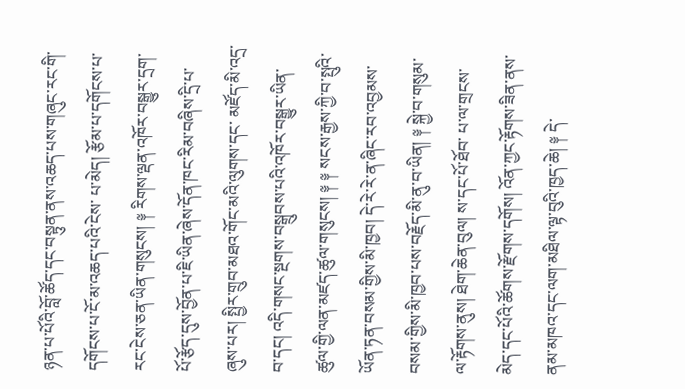ཉན་པ་པོའི་བློ་ཚོད་དང་བསྟུན་ནས་འཆད་པས་གཞུང་རང་གི་དགོངས་པ་ངོ་མ་འཆད་པའི་ངེས་ པ་མེད། རྩོམ་པ་དགོངས་པ་རང་ངེས་ཅན་ཡིན་གསུངས། ༈ རིགས་ལྡན་འཁོར་བསྒྱུར་དྲག་པོ་རྩོད་དུས་བྱོན་པ་ཇི་ཡིན་ཞེས་དོན་ཁང་རིམ་བཞིས་དྲི་པ་ཞུས་པར། སྤྱིར་གྲུབ་མཐའ་གོང་མའི་ལུགས་དང་ མཛོད་མི་འདྲ་བ་དང། འདི་གསང་སྔགས་བསྒྲུབས་པའི་འཁོར་བསྒྱུར་ཡིན་ཚུལ་གྱི་ལན་མཛད་ཚུལ་གསུངས། ༈ ༈ སངས་རྒྱས་ཀྱི་བ་སྤུའི་ཡོན་ཏན་བསམ་གྱིས་མི་ཁྱབ། དེ་རེ་རེ་ན་ཞིང་རབ་འབྱམས་བསམ་གྱིས་མི་ཁྱབ་པས་བརྗོད་མི་ནུ་བ་ཡིན། ༈ སྐྱེ་བ་གསུམ་ལ་རྟོགས་ནུས། ཐེག་ཆེན་བུལ། ས་དང་པོ་ཐོབ་ པ་ལ་གྲངས་མེད་དང་པོའི་ཚོགས་རྫོགས་དགོས། འོན་ཀྱང་རྟོགས་ཟིན་ནས་ནམ་མཁའ་དང་ལག་མཐིལ་ལྟ་བུའི་ཁྱད་ཆེ། ༈ དེ་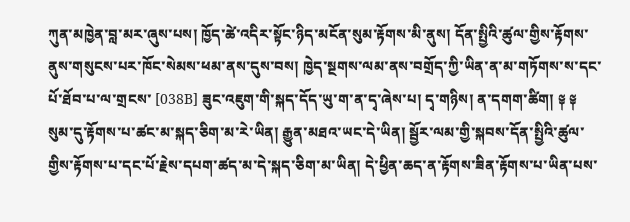ཀུན་མཁྱེན་བླ་མར་ཞུས་པས། ཁྱོད་ཚེ་འདིར་སྟོང་ཉིད་མངོན་སུམ་རྟོགས་མི་ནུས། དོན་སྤྱིའི་ཚུལ་གྱིས་རྟོགས་ནུས་གསུངས་པར་ཁོང་སེམས་ཕམ་ནས་དུས་བས། ཁྱེད་སྔགས་ལམ་ནས་བགྲོད་ཀྱི་ཡིན་ན་མ་གཏོགས་ས་དང་པོ་ཐོབ་པ་ལ་གྲངས་ [038B] ཟུང་འཇུག་གི་སྐད་དོད་ཡུ་ག་ན་དྭ་ཞེས་པ། དྭ་གཉིས། ན་དགག་ཚིག། ༈ ༈ སུམ་དུ་རྟོགས་པ་ཚང་མ་སྐད་ཅིག་མ་རེ་ཡིན། རྒྱུན་མཐའ་ཡང་དེ་ཡིན། སྦྱོར་ལམ་གྱི་སྐབས་དོན་སྤྱིའི་ཚུལ་གྱིས་རྟོགས་པ་དང་པོ་རྗེས་དཔག་ཚད་མ་དེ་སྐད་ཅིག་མ་ཡིན། དེ་ཕྱིན་ཆད་ན་རྟོགས་ཟིན་རྟོགས་པ་ཡིན་པས་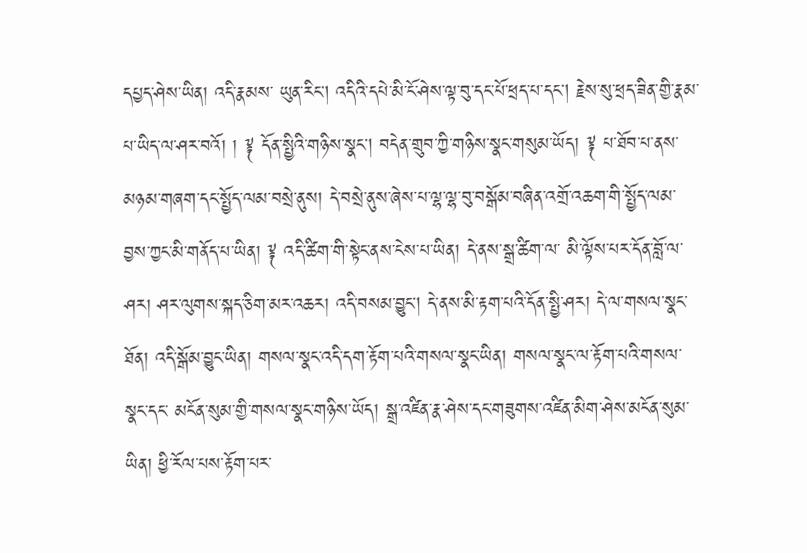དཔྱད་ཤེས་ཡིན། འདི་རྣམས་ ཡུན་རིང། འདིའི་དཔེ་མི་ངོ་ཤེས་ལྟ་བུ་དང་པོ་ཕྲད་པ་དང། རྗེས་སུ་ཕྲད་ཟིན་གྱི་རྣམ་པ་ཡིད་ལ་ཤར་བའོ། ། ༈ དོན་སྤྱིའི་གཉིས་སྣང། བདེན་གྲུབ་ཀྱི་གཉིས་སྣང་གསུམ་ཡོད། ༈ པ་ཐོབ་པ་ནས་མཉམ་གཞག་དང་སྤྱོད་ལམ་བསྲེ་ནུས། དེ་བསྲེ་ནུས་ཞེས་པ་ལྷ་ལྷ་བུ་བསྒོམ་བཞིན་འགྲོ་འཆག་གི་སྤྱོད་ལམ་བྱས་ཀྱང་མི་གནོད་པ་ཡིན། ༈ འདི་ཚིག་གི་སྟེང་ནས་ངེས་པ་ཡིན། དེ་ནས་སྒྲ་ཚིག་ལ་ མི་ལྟོས་པར་དོན་བློ་ལ་ཤར། ཤར་ལུགས་སྐད་ཅིག་མར་འཆར། འདི་བསམ་བྱུང། དེ་ནས་མི་རྟག་པའི་དོན་སྤྱི་ཤར། དེ་ལ་གསལ་སྣང་ཐོན། འདི་སྒོམ་བྱུང་ཡིན། གསལ་སྣང་འདི་དག་རྟོག་པའི་གསལ་སྣང་ཡིན། གསལ་སྣང་ལ་རྟོག་པའི་གསལ་སྣང་དང་ མངོན་སུམ་གྱི་གསལ་སྣང་གཉིས་ཡོད། སྒྲ་འཛིན་རྣ་ཤེས་དང་གཟུགས་འཛིན་མིག་ཤེས་མངོན་སུམ་ཡིན། ཕྱི་རོལ་པས་རྟོག་པར་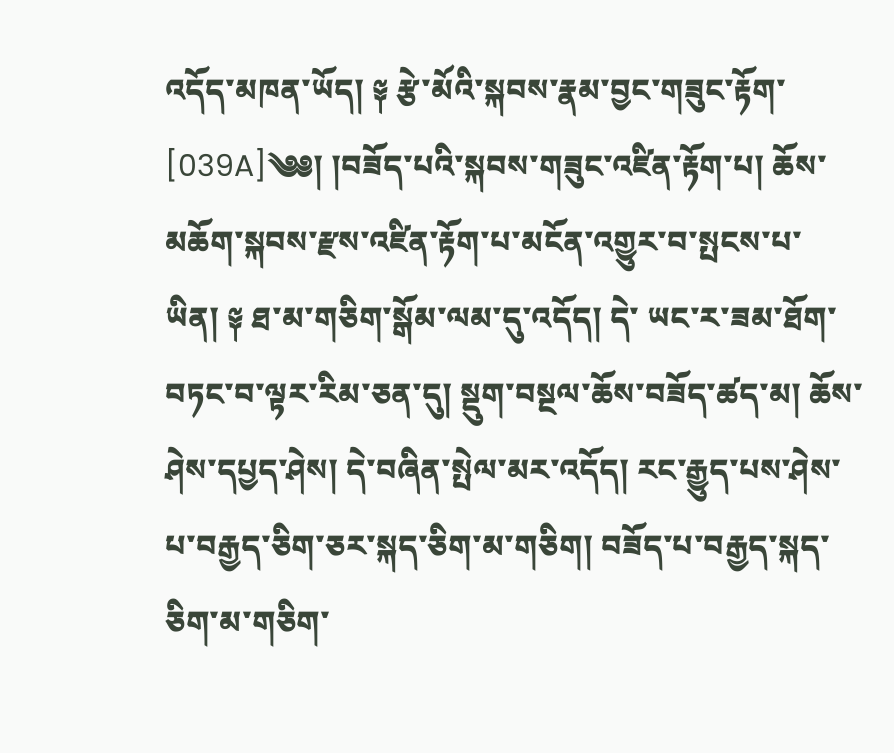འདོད་མཁན་ཡོད། ༈ རྩེ་མོའི་སྐབས་རྣམ་བྱང་གཟུང་རྟོག་ [039A]༄༅། །བཟོད་པའི་སྐབས་གཟུང་འཛིན་རྟོག་པ། ཆོས་མཆོག་སྐབས་རྫས་འཛིན་རྟོག་པ་མངོན་འགྱུར་བ་སྤངས་པ་ཡིན། ༈ ཐ་མ་གཅིག་སྒོམ་ལམ་དུ་འདོད། དེ་ ཡང་ར་ཟམ་ཐོག་བཏང་བ་ལྟར་རིམ་ཅན་དུ། སྡུག་བསྔལ་ཆོས་བཟོད་ཚད་མ། ཆོས་ཤེས་དཔྱད་ཤེས། དེ་བཞིན་སྤེལ་མར་འདོད། རང་རྒྱུད་པས་ཤེས་པ་བརྒྱད་ཅིག་ཅར་སྐད་ཅིག་མ་གཅིག། བཟོད་པ་བརྒྱད་སྐད་ཅིག་མ་གཅིག་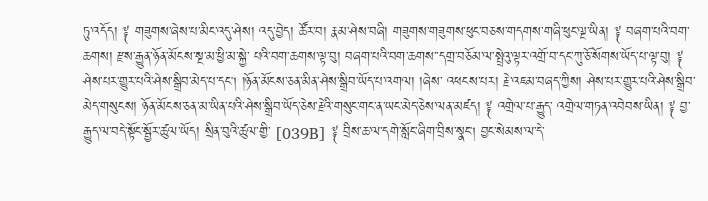ཏུ་འདོད། ༈ གཟུགས་ཞེས་པ་མིང་འདུ་ཤེས། འདུ་བྱེད། ཚོར་བ། རྣམ་ཤེས་བཞི། གཟུགས་གཟུགས་ཕུང་བཅས་གདགས་གཞི་ཕུང་ལྔ་ཡིན། ༈ བཞག་པའི་བག་ཆགས། རྫས་རྒྱུན་ཉོན་མོངས་སྔ་མ་ཕྱི་མ་སྐྱེ་ པའི་བག་ཆགས་ལྟ་བུ། བཞག་པའི་བག་ཆགས་་དགྲ་བཅོམ་ལ་སྤྲེའུ་ལྟར་འགྲོ་བ་དང་ཀུ་ཅོ་སོགས་ཡོད་པ་ལྟ་བུ། ༈ ཤེས་པར་གྱུར་པའི་ཤེས་སྒྲིབ་མེད་པ་དང། །ཉོན་མོངས་ཅན་མིན་ཤེས་སྒྲིབ་ཡོད་པ་འགལ། །ཞེས་ འཕངས་པར། རྗེ་འཇམ་བཞད་ཀྱིས། ཤེས་པར་གྱུར་པའི་ཤེས་སྒྲིབ་མེད་གསུངས། ཉོན་མོངས་ཅན་མ་ཡིན་པའི་ཤེས་སྒྲིབ་ཡོད་ཅེས་རྗེའི་གསུང་གང་ན་ཡང་མེད་ཅེས་ལན་མཛད། ༈ འགྲེལ་པ་རྒྱུད་ འགྲེལ་གཏན་འབེབས་ཡིན། ༈ བྱ་རྒྱུད་ལ་བདེ་སྟོང་སྦྱོར་ཚུལ་ཡོད། སྲིན་བུའི་ཚུལ་གྱི་ [039B] ༈ བྲིས་ཆ་ལ་དགེ་སློང་ཞིག་བྲིས་སྣང། བྱང་སེམས་ལ་དེ་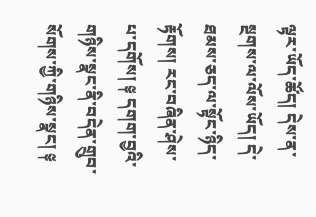ལྟར་ཡོད་ཚོད། དེས་ན་སྔགས་ལ་ལོས་ཡོད། དེ་ཐམས་ཅད་ལ་སྟོང་ཉིད་རྟོགས། རང་བཞིན་ཤེས་ པ་དགོས། ༈ དགག་བྱའི་གཉིས་སྣང་ནི་བདེན་གྲུབ་སོགས་ཀྱི་གཉིས་སྣང། ༈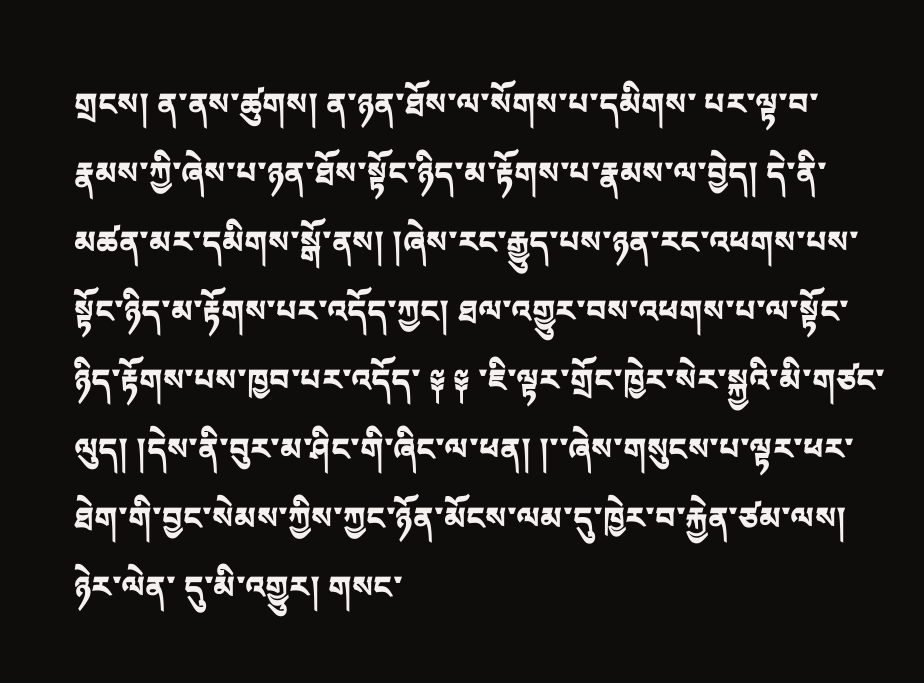གྲངས། ན་ནས་ཚུགས། ན་ཉན་ཐོས་ལ་སོགས་པ་དམིགས་ པར་ལྟ་བ་རྣམས་ཀྱི་ཞེས་པ་ཉན་ཐོས་སྟོང་ཉིད་མ་རྟོགས་པ་རྣམས་ལ་བྱེད། དེ་ནི་མཚན་མར་དམིགས་སྒོ་ནས། །ཞེས་རང་རྒྱུད་པས་ཉན་རང་འཕགས་པས་སྟོང་ཉིད་མ་རྟོགས་པར་འདོད་ཀྱང། ཐལ་འགྱུར་བས་འཕགས་པ་ལ་སྟོང་ཉིད་རྟོགས་པས་ཁྱབ་པར་འདོད་ ༈ ༈ ་ཇི་ལྟར་གྲོང་ཁྱེར་སེར་སྐྱའི་མི་གཙང་ལུད། །དེས་ནི་བུར་མ་ཤིང་གི་ཞིང་ལ་ཕན། །་་ཞེས་གསུངས་པ་ལྟར་ཕར་ཐེག་གི་བྱང་སེམས་ཀྱིས་ཀྱང་ཉོན་མོངས་ལམ་དུ་ཁྱེར་བ་རྐྱེན་ཙམ་ལས། ཉེར་ལེན་ དུ་མི་འགྱུར། གསང་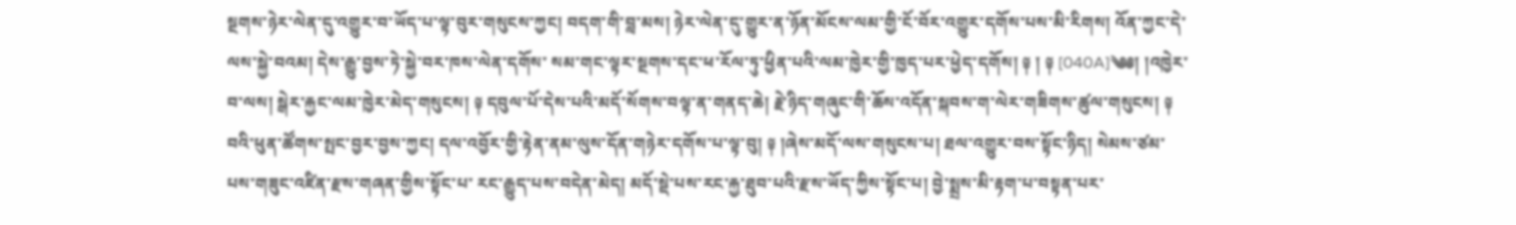སྔགས་ཉེར་ལེན་དུ་འགྱུར་བ་ཡོད་པ་ལྟ་བུར་གསུངས་ཀྱང། བདག་གི་བླ་མས། ཉེར་ལེན་དུ་གྱུར་ན་ཉོན་མོངས་ལམ་གྱི་ངོ་བོར་འགྱུར་དགོས་པས་མི་རིགས། འོན་ཀྱང་དེ་ལས་སྐྱེ་བའམ། དེས་རྒྱུ་བྱས་ཏེ་སྐྱེ་བར་ཁས་ལེན་དགོས་ སམ་གང་ལྟར་སྔགས་དང་ཕ་རོལ་ཏུ་ཕྱིན་པའི་ལམ་ཁྱེར་གྱི་ཁྱད་པར་ཕྱེད་དགོས། ༈ ། ༈ [040A]༄༅། །འཁྱེར་བ་ལས། སྒེར་རྐྱང་ལམ་ཁྱེར་མེད་གསུངས། ༈ དབུལ་པོ་དེས་པའི་མདོ་སོགས་བལྟ་ན་གནད་ཆེ། རྗེ་ཉིད་གཞུང་གི་ཆོས་འདོན་སྐབས་ག་ལེར་གཟིགས་ཚུལ་གསུངས། ༈ བའི་ཕུན་ཚོགས་སྤང་བྱར་བྱས་ཀྱང། དལ་འབྱོར་གྱི་རྟེན་ནམ་ལུས་དོན་གཉེར་དགོས་པ་ལྟ་བུ། ༈ །ཞེས་མདོ་ལས་གསུངས་པ། ཐལ་འགྱུར་བས་སྟོང་ཉིད། སེམས་ཙམ་པས་གཟུང་འཛིན་རྫས་གཞན་གྱིས་སྟོང་པ་ རང་རྒྱུད་པས་བདེན་མེད། མདོ་སྡེ་པས་རང་རྐྱ་ཐུབ་པའི་རྫས་ཡོད་ཀྱིས་སྟོང་པ། བྱེ་སྨྲས་མི་རྟག་པ་བསྟན་པར་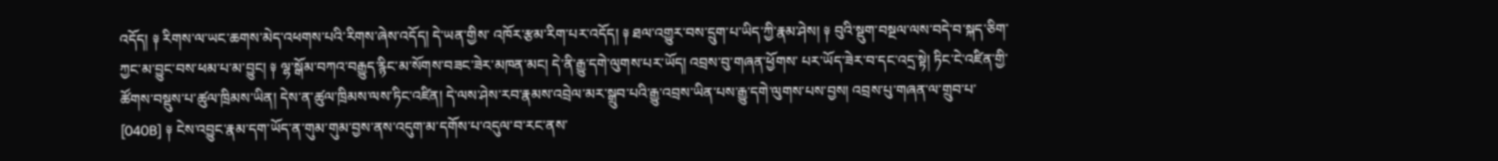འདོད། ༈ རིགས་ལ་ཡང་ཆགས་མེད་འཕགས་པའི་རིགས་ཞེས་འདོད། དེ་ཡན་གྱིས་ འཁོར་རྩམ་རིག་པར་འདོད། ༈ ཐལ་འགྱུར་བས་དྲུག་པ་ཡིད་ཀྱི་རྣམ་ཤེས། ༈ བུའི་སྡུག་བསྔལ་ལས་བདེ་བ་སྐད་ཅིག་ཀྱང་མ་བྱུང་བས་ཕམ་པ་མ་བྱུང། ༈ ལྷ་སྒོམ་བཀའ་བརྒྱུད་རྙིང་མ་སོགས་བཟང་ཟེར་མཁན་མང། དེ་ནི་རྒྱུ་དགེ་ལུགས་པར་ཡོད། འབྲས་བུ་གཞན་ཕྱོགས་ པར་ཡོད་ཟེར་བ་དང་འདྲ་སྟེ། ཏིང་ངེ་འཛིན་གྱི་ཚོགས་བསྡུས་པ་ཚུལ་ཁྲིམས་ཡིན། དེས་ན་ཚུལ་ཁྲིམས་ལས་ཏིང་འཛིན། དེ་ལས་ཤེས་རབ་རྣམས་འབྲེལ་མར་སྒྲུབ་པའི་རྒྱུ་འབྲས་ཡིན་པས་རྒྱུ་དགེ་ལུགས་པས་བྱས། འབྲས་པུ་གཞན་ལ་གྲུབ་པ་ [040B] ༈ ངེས་འབྱུང་རྣམ་དག་ཡོད་ན་གུམ་གུམ་བྱས་ནས་འདུག་མ་དགོས་པ་འདུལ་བ་རང་ནས་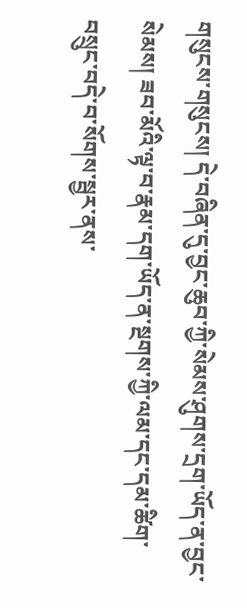གསུངས་གསུངས། དེ་བཞིན་དུ་བྱང་ཆུབ་ཀྱི་སེམས་ཤུགས་དྲག་ཡོད་ན་བྱང་སེམས། ཟབ་མོའི་ལྟ་བ་རྣམ་དག་ཡོད་ན་སྔགས་ཀྱི་ལམ་དང་དམ་ཚིག་བསྲུང་བདེ་བ་སོགས་སྦྱར་ནས་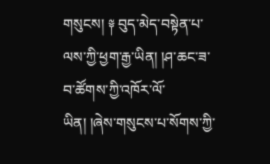གསུངས། ༈ བུད་མེད་བསྟེན་པ་ལས་ཀྱི་ཕྱག་རྒྱ་ཡིན། །ཤ་ཆང་ཟ་ བ་ཚོགས་ཀྱི་འཁོར་ལོ་ཡིན། །ཞེས་གསུངས་པ་སོགས་ཀྱི་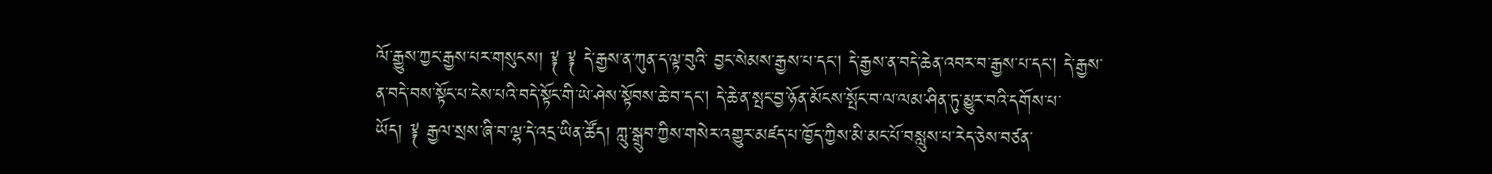ལོ་རྒྱུས་ཀྱང་རྒྱས་པར་གསུངས། ༈ ༈ དེ་རྒྱས་ན་ཀུན་ད་ལྟ་བུའི་ བྱང་སེམས་རྒྱས་པ་དང། དེ་རྒྱས་ན་བདེ་ཆེན་འབར་བ་རྒྱས་པ་དང། དེ་རྒྱས་ན་བདེ་བས་སྟོང་པ་ངེས་པའི་བདེ་སྟོང་གི་ཡེ་ཤེས་སྟོབས་ཆེ་བ་དང། དེ་ཆེ་ན་སྤང་བྱ་ཉོན་མོངས་སྤོང་བ་ལ་ལམ་ཤིན་ཏུ་མྱུར་བའི་དགོས་པ་ཡོད། ༈ རྒྱལ་སྲས་ཞི་བ་ལྷ་དེ་འདྲ་ཡིན་ཚོད། ཀླུ་སྒྲུབ་ཀྱིས་གསེར་འགྱུར་མཛད་པ་ཁྱོད་ཀྱིས་མི་མང་པོ་བསླུས་པ་རེད་ཅེས་བཙན་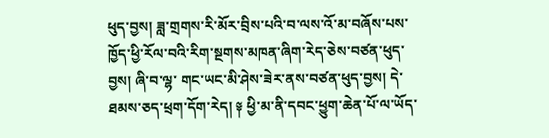ཕུད་བྱས། ཟླ་གྲགས་རི་མོར་བྲིས་པའི་བ་ལས་འོ་མ་བཞོས་པས་ཁྱོད་ཕྱི་རོལ་བའི་རིག་སྔགས་མཁན་ཞིག་རེད་ཅེས་བཙན་ཕུད་བྱས། ཞི་བ་ལྷ་ གང་ཡང་མི་ཤེས་ཟེར་ནས་བཙན་ཕུད་བྱས། དེ་ཐམས་ཅད་ཕྲག་དོག་རེད། ༈ ཕྱི་མ་ནི་དབང་ཕྱུག་ཆེན་པོ་ལ་ཡོད་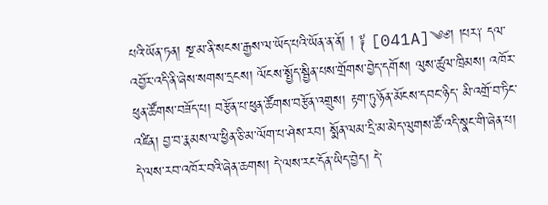པའི་ཡོན་ཏན། སྔ་མ་ནི་སངས་རྒྱས་ལ་ཡོད་པའི་ཡོན་ན་ནོ། ། ༈ [041A]༄༅། །པར༑ དལ་འབྱོར་འདི་ནི་ཞེས་སགས་དྲངས། ལོངས་སྤྱོད་སྦྱིན་པས་གྲོགས་བྱེད་དགོས། ལུས་ཚུལ་ཁྲིམས། འཁོར་ཕུན་ཚོགས་བཟོད་པ། བརྩོན་པ་ཕུན་ཚོགས་བརྩོན་འགྲུས། རྟག་ཏུ་ཉོན་མོངས་དབང་ཉིད་ མི་འགྲོ་བ་ཏིང་འཛིན། བྱ་བ་རྣམས་ལ་ཕྱིན་ཅི་མ་ལོག་པ་ཤེས་རབ། སྨོན་ལམ་དྲི་མ་མེད་ལུགས་ཚོ་འདི་སྣང་གི་ཞེན་པ། དེ་ལས་རབ་འཁོར་བའི་ཞེན་ཆགས། དེ་ལས་རང་དོན་ཡིད་བྱེད། དེ་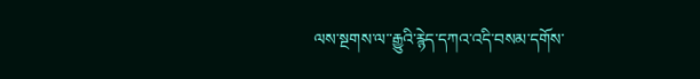ལས་སྔགས་ལ་་རྒྱུའི་རྙེད་དཀའ་འདི་བསམ་དགོས་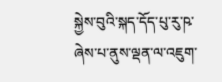སྐྱེས་བུའི་སྐད་དོད་པུ་རུ་ཥ་ཞེས་པ་ནུས་ལྡན་ལ་འཇུག་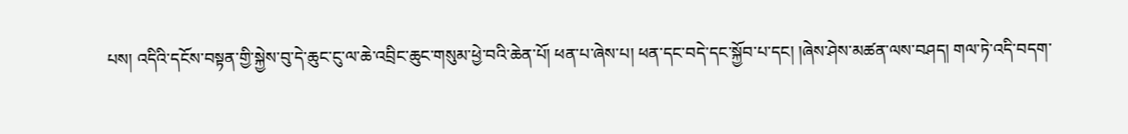པས། འདིའི་དངོས་བསྟན་གྱི་སྐྱེས་བུ་དེ་ཆུང་ངུ་ལ་ཆེ་འབྲིང་ཆུང་གསུམ་ཕྱེ་བའི་ཆེན་པོ། ཕན་པ་ཞེས་པ། ཕན་དང་བདེ་དང་སྐྱོབ་པ་དང། །ཞེས་ཤེས་མཚན་ལས་བཤད། གལ་ཏེ་འདི་བདག་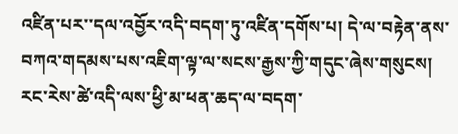འཛིན་པར་་དལ་འབྱོར་འདི་བདག་ཏུ་འཛིན་དགོས་པ། དེ་ལ་བརྟེན་ནས་བཀའ་གདམས་པས་འཇིག་ལྟ་ལ་སངས་རྒྱས་ཀྱི་གདུང་ཞེས་གསུངས། རང་རེས་ཚེ་འདི་ལས་ཕྱི་མ་ཕན་ཆད་ལ་བདག་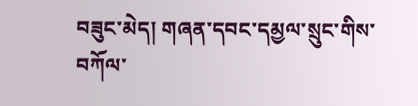བཟུང་མེད། གཞན་དབང་དམྱལ་སྲུང་གིས་བཀོལ་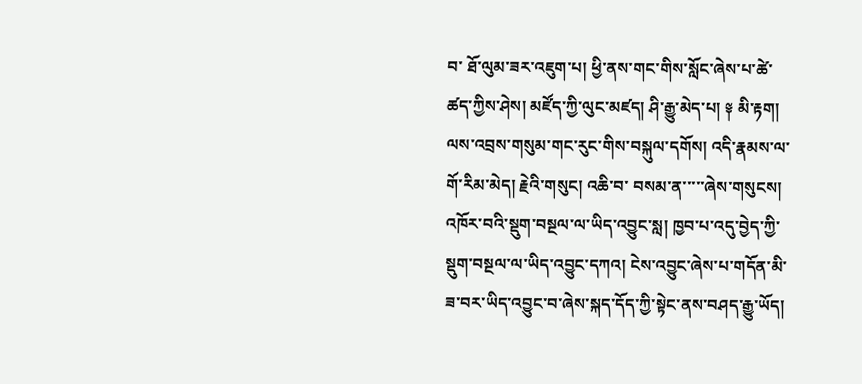བ་ ཐོ་ལུམ་ཟར་འཇུག་པ། ཕྱི་ནས་གང་གིས་སློང་ཞེས་པ་ཚེ་ཚད་ཀྱིས་ཤེས། མཛོད་ཀྱི་ལུང་མཛད། ཤི་རྒྱུ་མེད་པ། ༈ མི་རྟག། ལས་འབྲས་གསུམ་གང་རུང་གིས་བསྐུལ་དགོས། འདི་རྣམས་ལ་གོ་རིམ་མེད། རྗེའི་གསུང། འཆི་བ་ བསམ་ན་་་་་ཞེས་གསུངས། འཁོར་བའི་སྡུག་བསྔལ་ལ་ཡིད་འབྱུང་སླ། ཁྱབ་པ་འདུ་བྱེད་ཀྱི་སྡུག་བསྔལ་ལ་ཡིད་འབྱུང་དཀའ། ངེས་འབྱུང་ཞེས་པ་གདོན་མི་ཟ་བར་ཡིད་འབྱུང་བ་ཞེས་སྐད་དོད་ཀྱི་སྟེང་ནས་བཤད་རྒྱུ་ཡོད།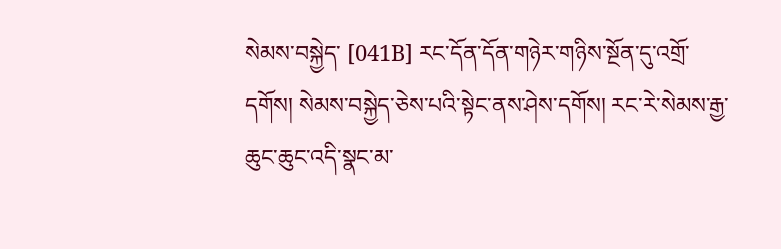སེམས་བསྐྱེད་ [041B] རང་དོན་དོན་གཉེར་གཉིས་སྔོན་དུ་འགྲོ་དགོས། སེམས་བསྐྱེད་ཅེས་པའི་སྟེང་ནས་ཤེས་དགོས། རང་རེ་སེམས་རྒྱ་ཆུང་ཆུང་འདི་སྣང་མ་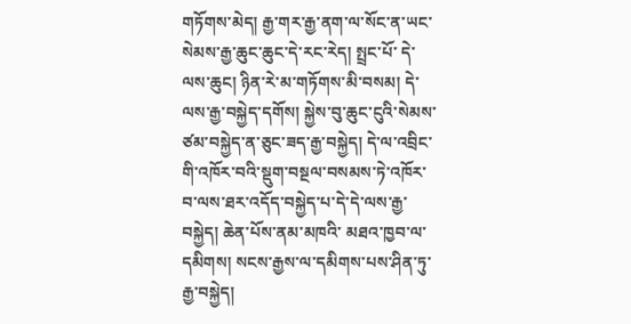གཏོགས་མེད། རྒྱ་གར་རྒྱ་ནག་ལ་སོང་ན་ཡང་སེམས་རྒྱ་ཆུང་ཆུང་དེ་རང་རེད། སྤྲང་པོ་ དེ་ལས་ཆུང། ཉིན་རེ་མ་གཏོགས་མི་བསམ། དེ་ལས་རྒྱ་བསྐྱེད་དགོས། སྐྱེས་བུ་ཆུང་ངུའི་སེམས་ཙམ་བསྐྱེད་ན་ཅུང་ཟད་རྒྱ་བསྐྱེད། དེ་ལ་འབྲིང་གི་འཁོར་བའི་སྡུག་བསྔལ་བསམས་ཏེ་འཁོར་བ་ལས་ཐར་འདོད་བསྐྱེད་པ་དེ་དེ་ལས་རྒྱ་བསྐྱེད། ཆེན་པོས་ནམ་མཁའི་ མཐའ་ཁྱབ་ལ་དམིགས། སངས་རྒྱས་ལ་དམིགས་པས་ཤིན་ཏུ་རྒྱ་བསྐྱེད།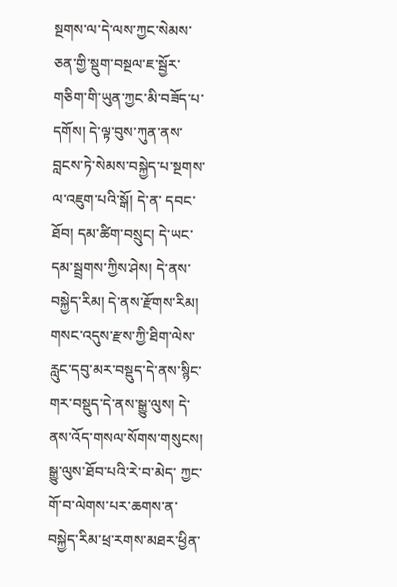སྔགས་ལ་དེ་ལས་ཀྱང་སེམས་ཅན་གྱི་སྡུག་བསྔལ་ཇ་སྦྱོར་གཅིག་གི་ཡུན་ཀྱང་མི་བཟོད་པ་དགོས། དེ་ལྟ་བུས་ཀུན་ནས་བླངས་ཏེ་སེམས་བསྐྱེད་པ་སྔགས་ལ་འཇུག་པའི་སྒོ། དེ་ན་ དབང་ཐོབ། དམ་ཚིག་བསྲུང། དེ་ཡང་དམ་སྦྲགས་ཀྱིས་ཤེས། དེ་ནས་བསྐྱེད་རིམ། དེ་ནས་རྫོགས་རིམ། གསང་འདུས་རྫས་ཀྱི་ཐིག་ལེས་རླུང་དབུ་མར་བསྡུད་དེ་ནས་སྙིང་གར་བསྡུད་དེ་ནས་སྒྱུ་ལུས། དེ་ནས་འོད་གསལ་སོགས་གསུངས། སྒྱུ་ལུས་ཐོབ་པའི་རེ་བ་མེད་ ཀྱང་གོ་བ་ལེགས་པར་ཆགས་ན་བསྐྱེད་རིམ་ཕྲ་རགས་མཐར་ཕྱིན་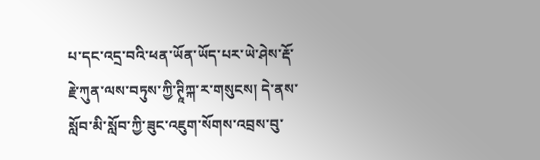པ་དང་འདྲ་བའི་ཕན་ཡོན་ཡོད་པར་ཡེ་ཤེས་རྡོ་རྗེ་ཀུན་ལས་བཏུས་ཀྱི་ཊཱིཀྐ་ར་གསུངས། དེ་ནས་སློབ་མི་སློབ་ཀྱི་ཟུང་འཇུག་སོགས་འབྲས་བུ་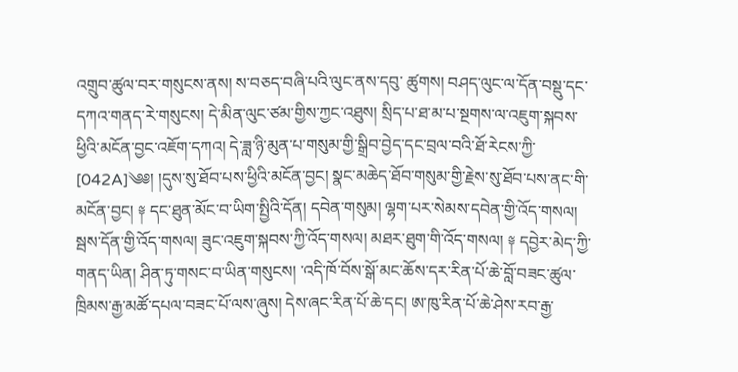འགྲུབ་ཚུལ་བར་གསུངས་ནས། ས་བཅད་བཞི་པའི་ལུང་ནས་དབུ་ ཚུགས། བཤད་ལུང་ལ་དོན་བསྡུ་དང་དཀའ་གནད་རེ་གསུངས། དེ་མིན་ལུང་ཙམ་གྱིས་ཀྱང་འཐུས། སྲིད་པ་ཐ་མ་པ་སྔགས་ལ་འཇུག་སྐབས་ཕྱིའི་མངོན་བྱང་འཇོག་དཀའ། དེ་ཟླ་ཉི་མུན་པ་གསུམ་གྱི་སྒྲིབ་བྱེད་དང་བྲལ་བའི་ཐོ་རེངས་ཀྱི་ [042A]༄༅། །དུས་སུ་ཐོབ་པས་ཕྱིའི་མངོན་བྱང། སྣང་མཆེད་ཐོབ་གསུམ་གྱི་རྗེས་སུ་ཐོབ་པས་ནང་གི་མངོན་བྱང། ༈ དང་ཐུན་མོང་བ་ཡིག་སྤྱིའི་དོན། དབེན་གསུམ། ལྷག་པར་སེམས་དབེན་གྱི་འོད་གསལ། སྦས་དོན་གྱི་འོད་གསལ། ཟུང་འཇུག་སྐབས་ཀྱི་འོད་གསལ། མཐར་ཐུག་གི་འོད་གསལ། ༈ དབྱེར་མེད་ཀྱི་གནད་ཡིན། ཤིན་ཏུ་གསང་བ་ཡིན་གསུངས། ་འདི་ཁོ་བོས་སྒོ་མང་ཆོས་དར་རིན་པོ་ཆེ་བློ་བཟང་ཚུལ་ཁྲིམས་རྒྱ་མཚོ་དཔལ་བཟང་པོ་ལས་ཞུས། དེས་ཞང་རིན་པོ་ཆེ་དང། ཨ་ཁུ་རིན་པོ་ཆེ་ཤེས་རབ་རྒྱ་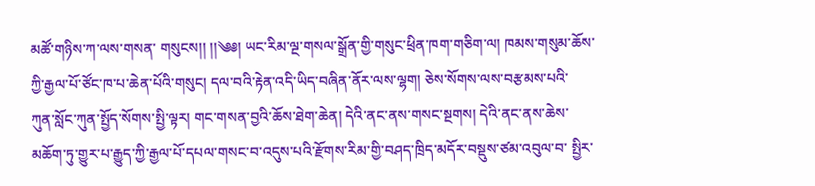མཚོ་གཉིས་ཀ་ལས་གསན་ གསུངས།། །།༄༅། ཡང་རིམ་ལྔ་གསལ་སྒྲོན་གྱི་གསུང་ཕྲིན་ཁག་གཅིག་ལ། ཁམས་གསུམ་ཆོས་ཀྱི་རྒྱལ་པོ་ཙོང་ཁ་པ་ཆེན་པོའི་གསུང། དལ་བའི་རྟེན་འདི་ཡིད་བཞིན་ནོར་ལས་ལྷག། ཅེས་སོགས་ལས་བརྩམས་པའི་ ཀུན་སློང་ཀུན་སྤྱོད་སོགས་སྤྱི་ལྟར། གང་གསན་བྱའི་ཆོས་ཐེག་ཆེན། དེའི་ནང་ནས་གསང་སྔགས། དེའི་ནང་ནས་ཆེས་མཆོག་ཏུ་གྱུར་པ་རྒྱུད་ཀྱི་རྒྱལ་པོ་དཔལ་གསང་བ་འདུས་པའི་རྫོགས་རིམ་གྱི་བཤད་ཁྲིད་མདོར་བསྡུས་ཙམ་འབུལ་བ་ སྤྱིར་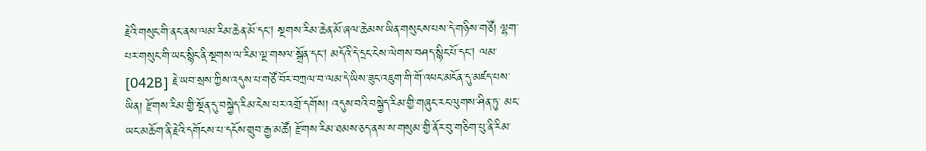རྗེའི་གསུང་གི་ནང་ནས་ལམ་རིམ་ཆེན་མོ་དང། སྔགས་རིམ་ཆེན་མོ་ཞལ་ཆེམས་ཡིན་གསུངས་པས་དེ་གཉིས་གཙོ། ལྷག་པར་གསུང་གི་ཡང་སྙིང་ནི་སྔགས་ལ་རིམ་ལྔ་གསལ་སྒྲོན་དང། མདོའི་དེ་དྲང་ངེས་ལེགས་བཤད་སྙིང་པོ་དང། ལམ་ [042B] རྗེ་ཡབ་སྲས་ཀྱིས་འདུས་པ་གཙོ་བོར་བཀྲལ་བ་ལམ་དེ་ཡིས་ཟུང་འཇུག་གི་གོ་འཕང་མངོན་དུ་མཛད་པས་ཡིན། རྫོགས་རིམ་གྱི་སྔོན་དུ་བསྐྱེད་རིམ་ངེས་པར་འགྲོ་དགོས། འདུས་བའི་བསྐྱེད་རིམ་གྱི་གཞུང་རང་ལུགས་ཤིན་ཏུ་ མང་ཡང་མཆོག་ནི་རྗེའི་དགོངས་པ་དངོས་གྲུབ་རྒྱ་མཚོ། རྫོགས་རིམ་ཐམས་ཅད་ནས་ས་གསུམ་གྱི་ནོར་བུ་གཅིག་པུ་ནི་རིམ་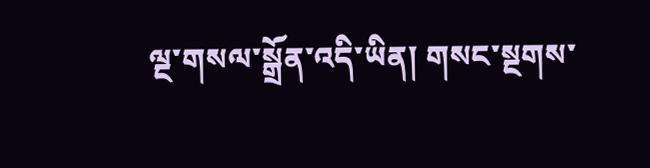ལྔ་གསལ་སྒྲོན་འདི་ཡིན། གསང་སྔགས་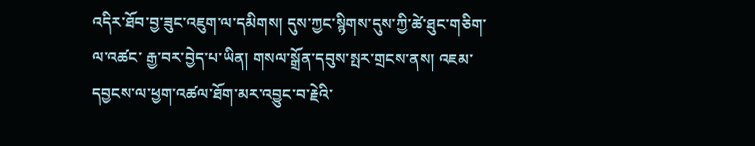འདིར་ཐོབ་བྱ་ཟུང་འཇུག་ལ་དམིགས། དུས་ཀྱང་སྙིགས་དུས་ཀྱི་ཚེ་ཐུང་གཅིག་ལ་འཚང་ རྒྱ་བར་བྱེད་པ་ཡིན། གསལ་སྒྲོན་དབུས་སྤར་གྲངས་ནས། འཇམ་དབྱངས་ལ་ཕྱག་འཚལ་ཐོག་མར་འབྱུང་བ་རྗེའི་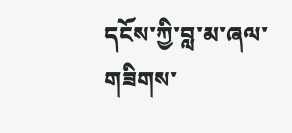དངོས་ཀྱི་བླ་མ་ཞལ་གཟིགས་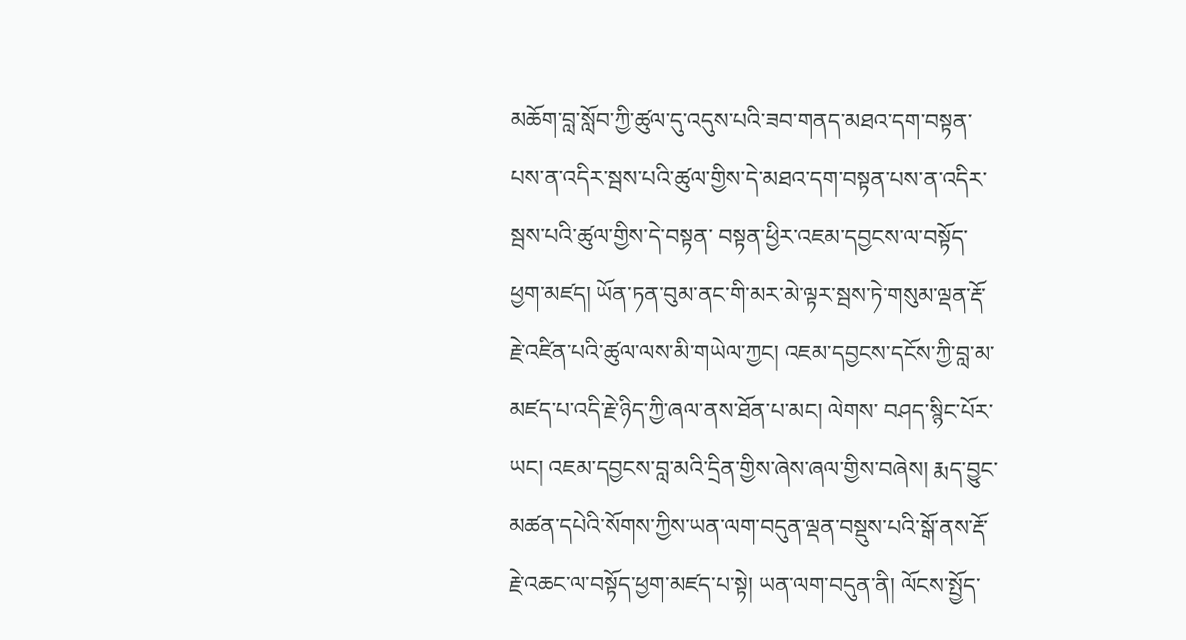མཆོག་བླ་སློབ་ཀྱི་ཚུལ་དུ་འདུས་པའི་ཟབ་གནད་མཐའ་དག་བསྟན་པས་ན་འདིར་སྦས་པའི་ཚུལ་གྱིས་དེ་མཐའ་དག་བསྟན་པས་ན་འདིར་སྦས་པའི་ཚུལ་གྱིས་དེ་བསྟན་ བསྟན་ཕྱིར་འཇམ་དབྱངས་ལ་བསྟོད་ཕྱག་མཛད། ཡོན་ཏན་བུམ་ནང་གི་མར་མེ་ལྟར་སྦས་ཏེ་གསུམ་ལྡན་རྡོ་རྗེ་འཛིན་པའི་ཚུལ་ལས་མི་གཡེལ་ཀྱང། འཇམ་དབྱངས་དངོས་ཀྱི་བླ་མ་མཛད་པ་འདི་རྗེ་ཉིད་ཀྱི་ཞལ་ནས་ཐོན་པ་མང། ལེགས་ བཤད་སྙིང་པོར་ཡང། འཇམ་དབྱངས་བླ་མའི་དྲིན་གྱིས་ཞེས་ཞལ་གྱིས་བཞེས། རྨད་བྱུང་མཚན་དཔེའི་སོགས་ཀྱིས་ཡན་ལག་བདུན་ལྡན་བསྡུས་པའི་སྒོ་ནས་རྡོ་རྗེ་འཆང་ལ་བསྟོད་ཕྱག་མཛད་པ་སྟེ། ཡན་ལག་བདུན་ནི། ལོངས་སྤྱོད་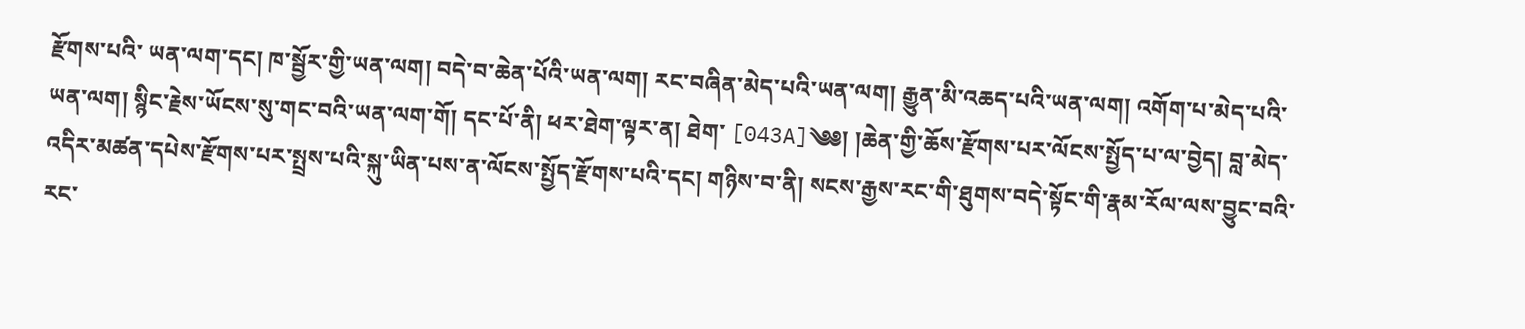རྫོགས་པའི་ ཡན་ལག་དང། ཁ་སྦྱོར་གྱི་ཡན་ལག། བདེ་བ་ཆེན་པོའི་ཡན་ལག། རང་བཞིན་མེད་པའི་ཡན་ལག། རྒྱུན་མི་འཆད་པའི་ཡན་ལག། འགོག་པ་མེད་པའི་ཡན་ལག། སྙིང་རྗེས་ཡོངས་སུ་གང་བའི་ཡན་ལག་གོ། དང་པོ་ནི། ཕར་ཐེག་ལྟར་ན། ཐེག་ [043A]༄༅། །ཆེན་གྱི་ཆོས་རྫོགས་པར་ལོངས་སྤྱོད་པ་ལ་བྱེད། བླ་མེད་འདིར་མཚན་དཔེས་རྫོགས་པར་སྤྲས་པའི་སྐུ་ཡིན་པས་ན་ལོངས་སྤྱོད་རྫོགས་པའི་དང། གཉིས་བ་ནི། སངས་རྒྱས་རང་གི་ཐུགས་བདེ་སྟོང་གི་རྣམ་རོལ་ལས་བྱུང་བའི་ རང་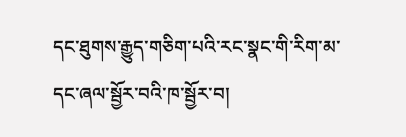དང་ཐུགས་རྒྱུད་གཅིག་པའི་རང་སྣང་གི་རིག་མ་དང་ཞལ་སྦྱོར་བའི་ཁ་སྦྱོར་བ།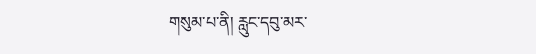གསུམ་པ་ནི། རླུང་དབུ་མར་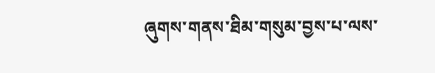ཞུགས་གནས་ཐིམ་གསུམ་བྱས་པ་ལས་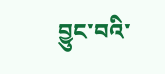བྱུང་བའི་